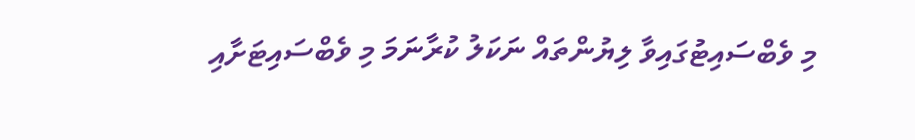މި ވެބްސައިޓުގައިވާ ލިޔުންތައް ނަކަލު ކުރާނަމަ މި ވެބްސައިޓަށާއި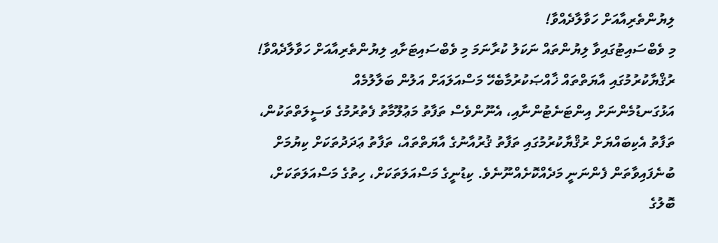ލިޔުންތެރިއާއަށް ހަވާލާދެއްވާ!
މި ވެބްސައިޓުގައިވާ ލިޔުންތައް ނަކަލު ކުރާނަމަ މި ވެބްސައިޓަށާއި ލިޔުންތެރިއާއަށް ހަވާލާދެއްވާ!
ރުޤްޔާކުރުމުގައި އާޔަތްތައް ޚާއްޞަކުރުމާބެހޭ މަސްއަލައަށް އަލުން ބަލާލުމެއް
އަޅުގަނޑުމެންނަށް އިންޓަނެޓުންނާއި، އެނޫންވެސް ތަފާތު މަޢުލޫމާތު ފެތުރުމުގެ ވަސީލަތްތަކުން، ތަފާތު އެކިބައްޔަށް ރުޤްޔާކުރުމުގައި ތަފާތު ޤުރުއާނުގެ އާޔަތްތައް، ތަފާތު ޢަދަދުތަކަށް ކިޔުމަށް ބުނެފައިވާތަން ފެންނަނީ މަދެއްކޮށެއްނޫނެވެ. ކިޑުނީގެ މަސްއަލަތަކަށް، ހިތުގެ މަސްއަލަތަކަށް، ބޮލުގެ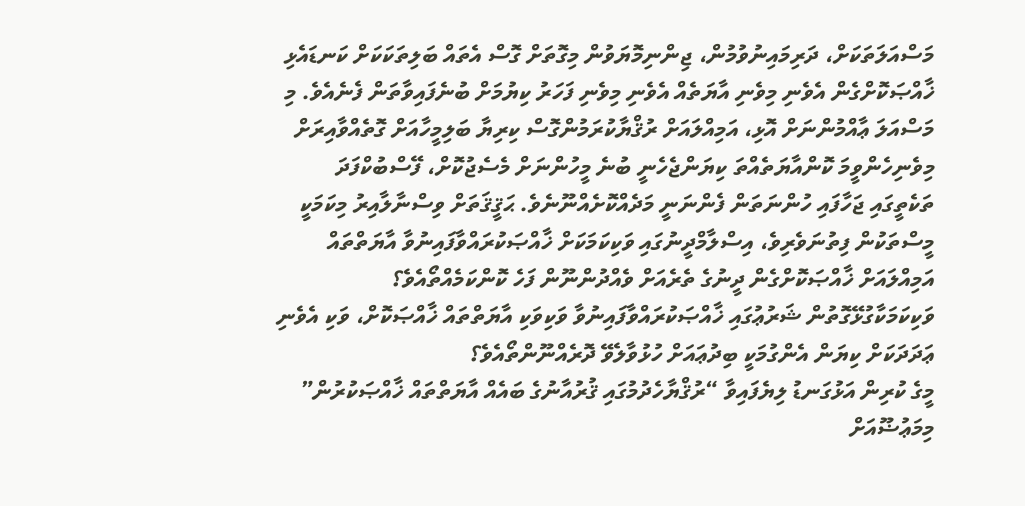މަސްއަލަތަކަށް، ދަރިމައިނުވުމުން، ޖިންނިމޮޔަވުން މިގޮތަށް ގޮސް އެތައް ބަލިތަކަކަށް ކަނޑައެޅި ޚާއްޞަކޮށްގެން އެވެނި މިވެނި އާޔަތެއް އެވެނި މިވެނި ފަހަރު ކިޔުމަށް ބުނެފައިވާތަން ފެނެއެވެ. މި މަސްއަލަ ޢާއްމުންނަށް އޮޅި، އަމިއްލައަށް ރުޤްޔާކުރަމުންގޮސް ކިރިޔާ ބަލިމީހާއަށް ގޮތެއްވާއިރަށް މިވެނިހެންވީމަ ކޮންއާޔަތެއްތަ ކިޔަންޖެހެނީ ބުނެ މީހުންނަށް މެސެޖުކޮށް، ފޭސްބުކްފަދަ ތަކެތީގައި ޖަހާފައި ހުންނަތަން ފެންނަނީ މަދެއްކޮށެއްނޫނެވެ. ޙަޤީޤަތަށް ވިސްނާލާއިރު މިކަމަކީ މީސްތަކުން ފިތުނަވެރިވެ، އިސްލާމްދީނުގައި ވަކިކަމަކަށް ޚާއްޞަކުރައްވާފައިނުވާ އާޔަތްތައް އަމިއްލައަށް ޚާއްޞަކޮށްގެން ދީނުގެ ތެރެއަށް ވެއްދުންނޫން ފަހެ ކޮންކަމެއްތޯއެވެ؟ ވަކިކަމަކާގުޅޭގޮތުން ޝަރުޢުގައި ޚާއްޞަކުރައްވާފައިނުވާ ވަކިވަކި އާޔަތްތައް ޚާއްޞަކޮށް، ވަކި އެވެނި ޢަދަދަކަށް ކިޔަން އެންގުމަކީ ބިދުޢައަށް ހުޅުވާލެވޭ ދޮރެއްނޫންތޯއެވެ؟
މީގެ ކުރިން އަޅުގަނޑު ލިޔެފައިވާ “ރުޤްޔާހެދުމުގައި ޤުރުއާނުގެ ބައެއް އާޔަތްތައް ޚާއްޞަކުރުން” މިމަޢުޟޫއަށް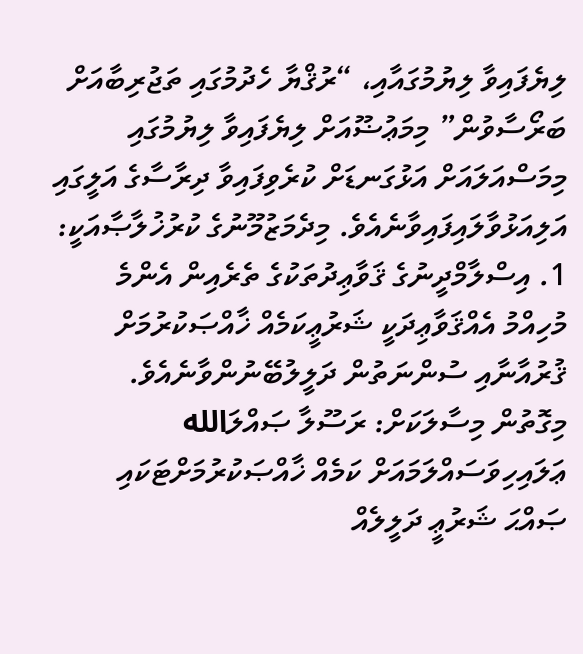ލިޔެފައިވާ ލިޔުމުގައާއި، “ރުޤްޔާ ހެދުމުގައި ތަޖުރިބާއަށް ބަރޯސާވުން” މިމަޢުޟޫއަށް ލިޔެފައިވާ ލިޔުމުގައި މިމަސްއަލައަށް އަޅުގަނޑަށް ކުރެވިފައިވާ ދިރާސާގެ އަލީގައި އަލިއަޅުވާލައިފައިވާނެއެވެ. މިދެމަޒުމޫނުގެ ކުރުޚުލާޞާއަކީ:
1. އިސްލާމްދީނުގެ ޤަވާޢިދުތަކުގެ ތެރެއިން އެންމެ މުހިއްމު އެއްޤަވާޢިދަކީ ޝަރުޢީކަމެއް ޚާއްޞަކުރުމަށް ޤުރުއާނާއި ސުންނަތުން ދަލީލުބޭނުންވާނެއެވެ. މިގޮތުން މިސާލަކަށް: ރަސޫލާ ޞައްލަالله ޢަލައިހިވަސައްލަމައަށް ކަމެއް ޚާއްޞަކުރުމަށްޓަކައި ޞައްޙަ ޝަރުޢީ ދަލީލެއް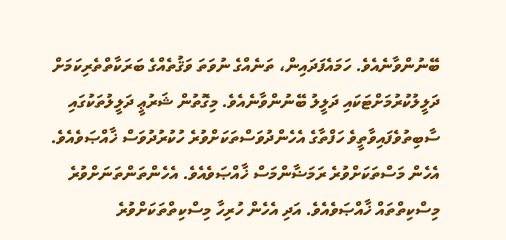ބޭނުންވާނެއެވެ. ހަމައެފަދައިން، ތަނެއްގެ ނުވަތަ ވަޤުތެއްގެ ބަރަކާތްތެރިކަމަށް ދަލީލުކުރުމަށްޓަކައި ދަލީލު ބޭނުންވާނެއެވެ. މިގޮތުން ޝަރުޢީ ދަލީލުތަކުގައި ސާބިތުވެފައިވާތީވެ ހަފްތާގެ އެހެންދުވަސްތަކަށްވުރެ ހުކުރުދުވަސް ޚާއްޞަވެއެވެ. އެހެން މަސްތަކަށްވުރެ ރަމަޟާންމަސް ޚާއްޞަވެއެވެ. އެހެންތަންތަނަށްވުރެ މިސްކިތްތައް ޚާއްޞަވެއެވެ. އަދި އެހެން ހުރިހާ މިސްކިތްތަކަށްވުރެ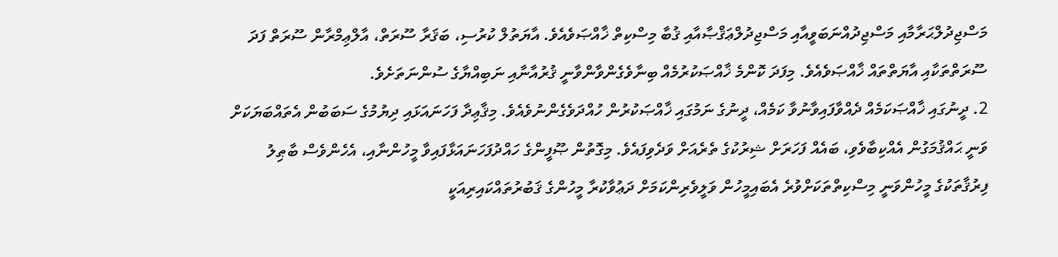މަސްޖިދުލްޙަރާމާއި މަސްޖިދުއްނަބަވީއާއި މަސްޖިދުލްޢަޤްޞާއާއި ޤުބާ މިސްކިތް ޚާއްޞަވެއެވެ. އާޔަތުލް ކުރުސި، ބަޤަރާ ސޫރަތް، އާލްޢިމްރާން ސޫރަތް ފަދަ ސޫރަތްތަކާއި އާޔަތްތައް ޚާއްޞަވެއެވެ. މިފަދަ ކޮންމެ ޚާއްޞަކުރުމެއް ބިނާވެގެންވާންވާނީ ޤުރުއާނާއި ނަބިއްޔާގެ ސުންނަތަށެވެ.
2. ދީނުގައި ޚާއްޞަކަމެއް ދެއްވާފައިވާނުވާ ކަމެއް، ދީނުގެ ނަމުގައި ޚާއްޞަކުރުން ހުއްދަވެގެންނުވެއެވެ. މިޤާޢިދާ ފަހަނައަޅައި ދިޔުމުގެ ސަބަބުން އެތައްބަޔަކަށް ވަނީ ޙައްޤުމަގުން އެއްކިބާވެވި، ބައެއް ފަހަރަށް ޝިރުކުގެ ތެރެއަށް ވަދެވިފައެވެ. މިގޮތުން ޞޫފީންގެ ހައްދުފަހަނައަޅާފައިވާ މީހުންނާއި، އެހެންވެސް ބާޠިލު ފިރުޤާތަކުގެ މީހުންވަނީ މިސްކިތްތަކަށްވުރެ އެބައިމީހުން ވަލީވެރިންކަމަށް ދަޢުވާކުރާ މީހުންގެ ޤަބުރުތައްކައިރިއަކީ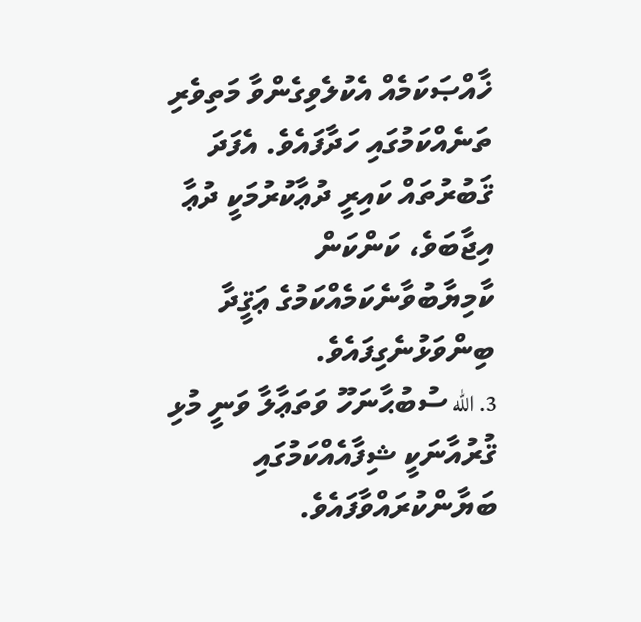ޚާއްޞަކަމެއް އެކުލެވިގެންވާ މަތިވެރި ތަނެއްކަމުގައި ހަދާފައެވެ. އެފަދަ ޤަބުރުތައް ކައިރީ ދުޢާކުރުމަކީ ދުޢާ އިޖާބަވެ، ކަންކަން ކާމިޔާބުވާނެކަމެއްކަމުގެ ޢަޤީދާ ބިންވަޅުނެގިފައެވެ.
3. الله ސުބުޙާނަހޫ ވަތަޢާލާ ވަނީ މުޅި ޤުރުއާނަކީ ޝިފާއެއްކަމުގައި ބަޔާންކުރައްވާފައެވެ.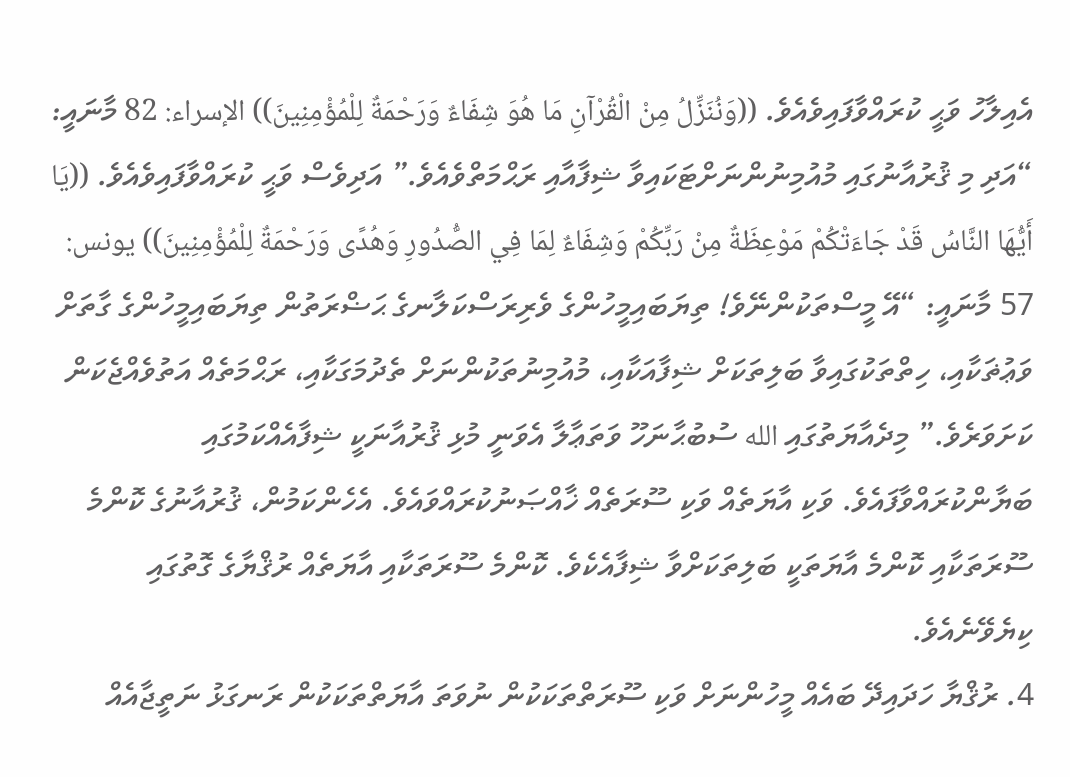އެއިލާހު ވަޙީ ކުރައްވާފައިވެއެވެ. ((وَنُنَزِّلُ مِنْ الْقُرْآنِ مَا هُوَ شِفَاءٌ وَرَحْمَةٌ لِلْمُؤْمِنِينَ)) الإسراء: 82 މާނައީ: “އަދި މި ޤުރުއާނުގައި މުއުމިނުންނަށްޓަކައިވާ ޝިފާއާއި ރަޙްމަތްވެއެވެ.” އަދިވެސް ވަޙީ ކުރައްވާފައިވެއެވެ. ((يَا أَيُّهَا النَّاسُ قَدْ جَاءَتْكُمْ مَوْعِظَةٌ مِنْ رَبِّكُمْ وَشِفَاءٌ لِمَا فِي الصُّدُورِ وَهُدًى وَرَحْمَةٌ لِلْمُؤْمِنِينَ)) يونس: 57 މާނައީ: “އޭ މީސްތަކުންނޭވެ! ތިޔަބައިމީހުންގެ ވެރިރަސްކަލާނގެ ޙަޟްރަތުން ތިޔަބައިމީހުންގެ ގާތަށް ވަޢުޡަކާއި، ހިތްތަކުގައިވާ ބަލިތަކަށް ޝިފާއަކާއި، މުއުމިނުތަކުންނަށް ތެދުމަގަކާއި، ރަޙްމަތެއް އަތުވެއްޖެކަން ކަށަވަރެވެ.” މިދެއާޔަތުގައި الله ސުބުޙާނަހޫ ވަތަޢާލާ އެވަނީ މުޅި ޤުރުއާނަކީ ޝިފާއެއްކަމުގައި ބަޔާންކުރައްވާފައެވެ. ވަކި އާޔަތެއް ވަކި ސޫރަތެއް ޚާއްޞަނުކުރައްވައެވެ. އެހެންކަމުން، ޤުރުއާނުގެ ކޮންމެ ސޫރަތަކާއި ކޮންމެ އާޔަތަކީ ބަލިތަކަށްވާ ޝިފާއެކެވެ. ކޮންމެ ސޫރަތަކާއި އާޔަތެއް ރުޤްޔާގެ ގޮތުގައި ކިޔެވޭނެއެވެ.
4. ރުޤްޔާ ހަދައިދޭ ބައެއް މީހުންނަށް ވަކި ސޫރަތްތަކަކުން ނުވަތަ އާޔަތްތަކަކުން ރަނގަޅު ނަތީޖާއެއް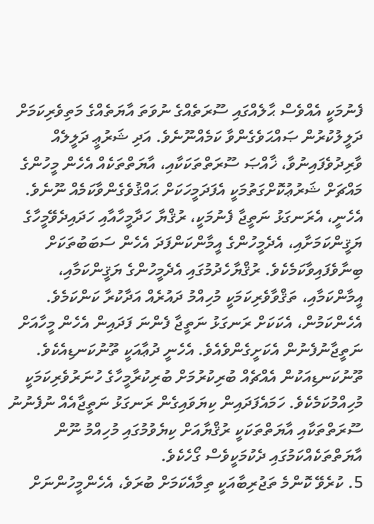ފެނުމަކީ އެއްވެސް ޙާލެއްގައި ސޫރަތެއްގެ ނުވަތަ އާޔަތެއްގެ މަތިވެރިކަމަށް ދަލީލުކުރުން ޞައްޙަވެގެންވާ ކަމެއްނޫނެވެ. އަދި ޝަރުޢީ ދަލީލެއް ވާރިދުވެފައިނުވާ، ޚާއްޞަ ސޫރަތްތަކަކާއި، އާޔަތްތަކެއް އެހެން މީހުންގެ މައްޗަށް ޝަރުޢުކޮށްގަތުމަކީ އެފަދަމީހަކަށް ޙައްޤުވެގެންވާކަމެއް ނޫނެވެ. އެހެނީ، އެރަނގަޅު ނަތީޖާ ފެނުމަކީ، ރުޤްޔާ ހަދާމީހާއާއި ހަދައިދެވޭމީހާގެ ޔަޤީންކަމަށާއި، އެދެމީހުންގެ އީމާންކަންފަދަ އެހެން ސަބަބުތަކަށް ބިނާވެފައިވާކަމެކެވެ. ރުޤްޔާހެދުމުގައި އެދެމީހުންގެ ޔަޤީންކަމާއި، އީމާންކަމާއި، ތަޤްވާވެރިކަމަކީ މުހިއްމު ދައުރެއް އަދާކުރާ ކަންކަމެވެ. އެހެންކަމުން، އެކަކަށް ރަނގަޅު ނަތީޖާ ފެންނަ ފަދައިން އެހެން މީހާއަށް ނަތީޖާނުފެނުން އެކަށީގެންވެއެވެ. އެހެނީ ދުޢާއަކީ ތޫނުކަނޑިއެކެވެ. ތޫނުކަނޑިއަކުން އެއްޗެއް ބުރިކުރުމަށް ބުރިކުރާމީހާގެ ހުނަރުވެރިކަމަކީ މުހިއްމުކަމެކެވެ. ހަމައެފަދައިން ކިޔަވައިގެން ރަނގަޅު ނަތީޖާއެއް ނުފެނުނު ސޫރަތްތަކާއި އާޔަތްތަކަކީ ރުޤްޔާއަށް ކިޔެވުމުގައި މުހިއްމު ނޫން އާޔަތްތަކެއްކަމުގައި ދެކުމަކީވެސް ގޯހެކެވެ.
5. ކުރެވޭ ކޮންމެ ތަޖުރިބާއަކީ ތިމާއެކަމަށް ބުރަވެ، އެހެންމީހުންނަށް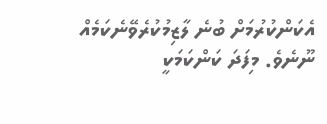އެކަންކުރުމަށް ބުނެ ލާޒިމުކުރެވޭނެކަމެއް ނޫނެވެ. މިފަދަ ކަންކަމަކީ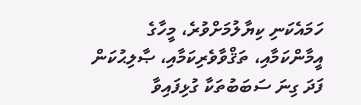ހަމައެކަނި ކިޔާލުމަށްވުރެ، މީހާގެ އީމާންކަމާއި، ތަޤްވާވެރިކަމާއި، ޞާލިޙުކަން ފަދަ ގިނަ ސަބަބުތަކާ ގުޅިފައިވާ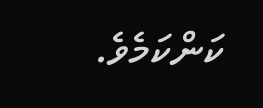ކަންކަމެވެ.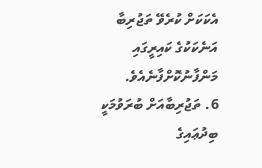އެކަކަށް ކުރެވޭ ތަޖުރިބާ އަނެކަކުގެ ކައިރީގައި މަންފާނުކޮށްފާނެއެވެ.
6. ތަޖުރިބާއަށް ބުރަވުމަކީ ބިދުޢައިގެ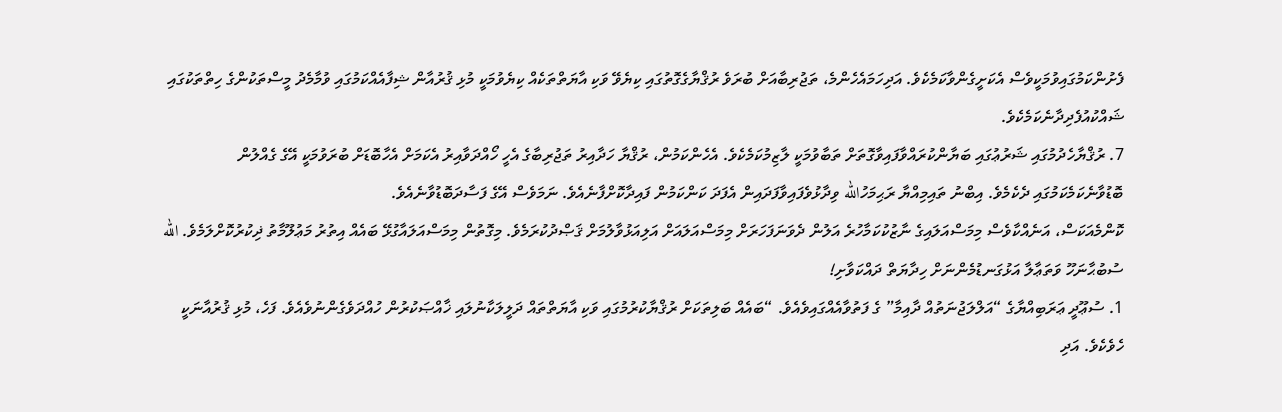ފެށުންކަމުގައިވުމަކީވެސް އެކަށީގެންވާކަމެކެވެ. އަދިހަމައެހެންމެ، ތަޖުރިބާއަށް ބުރަވެ ރުޤްޔާގެގޮތުގައި ކިޔެވޭ ވަކި އާޔަތްތަކެއް ކިޔެވުމަކީ މުޅި ޤުރުއާން ޝިފާއެއްކަމުގައި ވުމާމެދު މީސްތަކުންގެ ހިތްތަކުގައި ޝައްކުއުފެދިދާނެކަމެކެވެ.
7. ރުޤްޔާހެދުމުގައި ޝަރުޢުގައި ބަޔާންކުރައްވާފައިވާގޮތަށް ތަބާވުމަކީ ލާޒިމުކަމެކެވެ. އެހެންކަމުން، ރުޤްޔާ ހަދާއިރު ތަޖުރިބާގެ އެހީ ހޯއްދަވާއިރު އެކަމަށް އެހާބޮޑަށް ބުރަވުމަކީ އޭގެ ގެއްލުން ބޮޑުވާނެކަމެކަމުގައި ދެކެމެވެ. އިބްނު ތައިމިއްޔާ ރަޙިމަހުالله ވިދާޅުވެފައިވާފަދައިން އެފަދަ ކަންކަމުން ފައިދާކޮށްފާނެއެވެ. ނަމަވެސް އޭގެ ފަސާދަބޮޑުވާނެއެވެ.
ކޮންމެއަކަސް، އަނެއްކާވެސް މިމަސްއަލައިގެ ނާޒުކުކަމާހުރެ އަލުން ދެވަނަފަހަރަށް މިމަސްއަލައަށް އަލިއަޅުވާލުމަށް ޤަޞްދުކުރަމެވެ. މިގޮތުން މިމަސްއަލައާގުޅޭ ބައެއް އިތުރު މަޢުލޫމާތު ޛިކުރުކޮށްލަމެވެ. الله ސުބުޙާނަހޫ ވަތަޢާލާ އަޅުގަނޑުމެންނަށް ހިދާޔަތް ދައްކަވާށި!
1. ސުޢޫދީ ޢަރަބިއްޔާގެ “އަލްލަޖުނަތުއް ދާއިމާ” ގެ ފަތުވާއެއްގައިވެއެވެ. “ބައެއް ބަލިތަކަށް ރުޤްޔާކުރުމުގައި ވަކި އާޔަތްތައް ދަލީލަކާނުލައި ޚާއްޞަކުރުން ހުއްދަވެގެންނުވެއެވެ. ފަހެ، މުޅި ޤުރުއާނަކީ ހެވެކެވެ. އަދި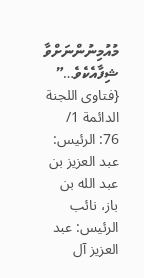މުއުމިނުންނަށްވާ ޝިފާއެކެވެ…” {فتاوى اللجنة الدائمة 1/ 76: الرئيس: عبد العزيز بن عبد الله بن باز، نائب الرئيس: عبد العزيز آل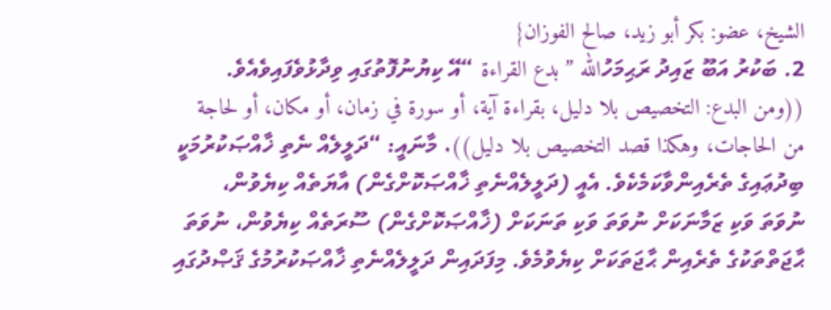الشيخ، عضو: بكر أبو زيد، صالح الفوزان}
2. ބަކުރު އަބޫ ޒައިދު ރަޙިމަހުالله ” بدع القراءة “އޭ ކިޔުނުފޮތުގައި ވިދާޅުވެފައިވެއެވެ. ((ومن البدع: التخصيص بلا دليل، بقراءة آية، أو سورة في زمان، أو مكان، أو لحاجة من الحاجات، وهكذا قصد التخصيص بلا دليل)). މާނައީ: “ދަލީލެއް ނެތި ޚާއްޞަކުރުމަކީ ބިދުޢައިގެ ތެރެއިންވާކަމެކެވެ. އެއީ (ދަލީލެއްނެތި ޚާއްޞަކޮށްގެން) އާޔަތެއް ކިޔެވުން، ނުވަތަ ވަކި ޒަމާނަކަށް ނުވަތަ ވަކި ތަނަކަށް (ޚާއްޞަކޮށްގެން) ސޫރަތެއް ކިޔެވުން، ނުވަތަ ޙާޖަތްތަކުގެ ތެރެއިން ޙާޖަތަކަށް ކިޔެވުމެވެ. މިފަދައިން ދަލީލެއްނެތި ޚާއްޞަކުރުމުގެ ޤަޞްދުގައި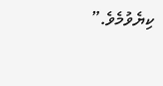ކިޔެވުމެވެ.”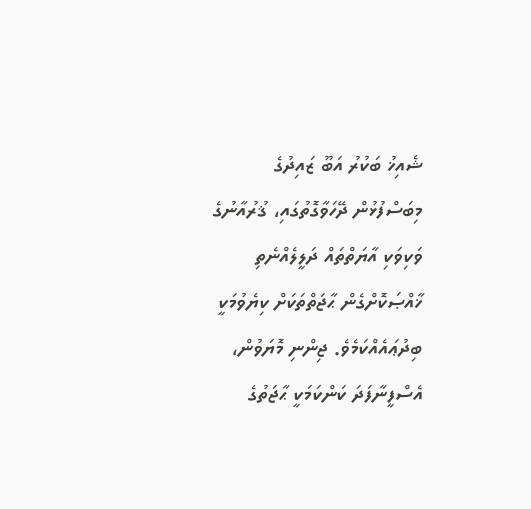ޝެއިޚު ބަކުރު އަބޫ ޒައިދުގެ މިބަސްފުޅުން ދޭހަވާގޮތުގައި، ޤުރުއާނުގެ ވަކިވަކި އާޔަތްތައް ދަލީލެއްނެތި ޚާއްޞަކޮށްގެން ޙާޖަތްތަކަށް ކިޔެވުމަކީ ބިދުޢައެއްކަމެވެ. ޖިންނި މޮޔަވުން، އެސްފީނާފަދަ ކަންކަމަކީ ޙާޖަތުގެ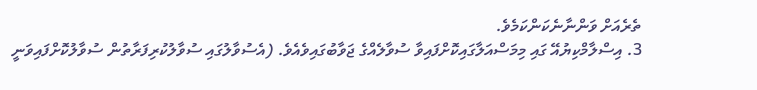ތެރެއަށް ވަންނާނެކަންކަމެވެ.
3. އިސްލާމްކިޔުއޭ ގައި މިމަސްއަލާގައިކޮށްފައިވާ ސުވާލެއްގެ ޖަވާބުގައިވެއެވެ. (އެސުވާލުގައި ސުވާލުކުރިފަރާތުން ސުވާލުކޮށްފައިވަނީ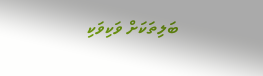ބަލިތަކަށް ވަކިވަކި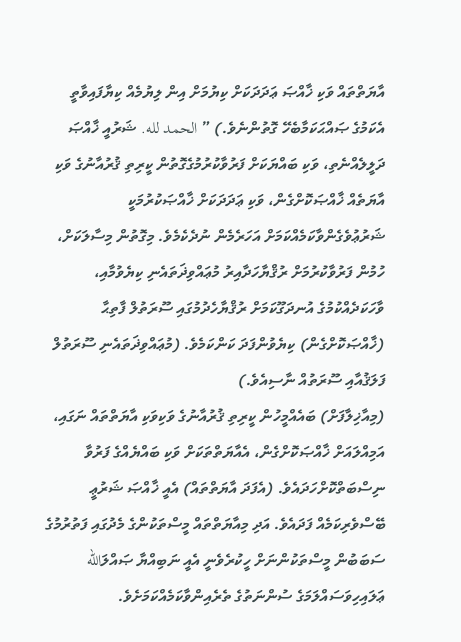އާޔަތްތައް ވަކި ޚާއްޞަ ޢަދަދަކަށް ކިޔުމަށް އިން ލިޔުމެއް ކިޔާފައިވާތީ އެކަމުގެ ޞައްޙަކަމާބެހޭ ގޮތުންނެވެ.) ” الحمد لله. ޝަރުއީ ޚާއްޞަ ދަލީލެއްނެތި، ވަކި ބައްޔަކަށް ފަރުވާކުރުމުގެގޮތުން ކީރިތި ޤުރުއާނުގެ ވަކި އާޔަތެއް ޚާއްޞަކޮށްގެން، ވަކި ޢަދަދަކަށް ޚާއްޞަކުރުމަކީ ޝަރުޢުވެގެންވާކަމެއްކަމަށް އަހަރެމެން ނުދެކެމެވެ. މިގޮތުން މިސާލަކަށް، ހުމުން ފަރުވާކުރުމަށް ރުޤްޔާހަދާއިރު މުޢައްވިޛަތައެނި ކިޔެވުމާއި، ވާހަކަދެއްކުމުގެ އުނދަގޫކަމަށް ރުޤްޔާހެދުމުގައި ސޫރަތުލް ފާތިޙާ (ޚާއްޞަކޮށްގެން) ކިޔެވުންފަދަ ކަންކަމެވެ. (މުޢައްވިޛަތައެނި ސޫރަތުލް ފަލަޤުއާއި ސޫރަތުއް ނާސިއެވެ.)
(މިއާޚިލާފަށް) ބައެއްމީހުން ކީރިތި ޤުރުއާނުގެ ވަކިވަކި އާޔަތްތައް ނަގައި، އަމިއްލައަށް ޚާއްޞަކޮށްގެން، އެއާޔަތްތަކަށް ވަކި ބައްޔެއްގެ ފަރުވާ ނިސްބަތްކޮށްހަދައެވެ. (އެފަދަ އާޔަތްތައް) އެއީ ޚާއްޞަ ޝަރުޢީ ބޭސްވެރިކަމެއް ފަދައެވެ. އަދި މިއާޔަތްތައް މީސްތަކުންގެ މެދުގައި ފަތުރުމުގެ ސަބަބުން މީސްތަކުންނަށް ހީކުރެވެނީ އެއީ ނަބިއްޔާ ޞައްލަالله ޢަލައިހިވަސައްލަމަގެ ސުންނަތުގެ ތެރެއިންވާކަމެއްކަމަށެވެ.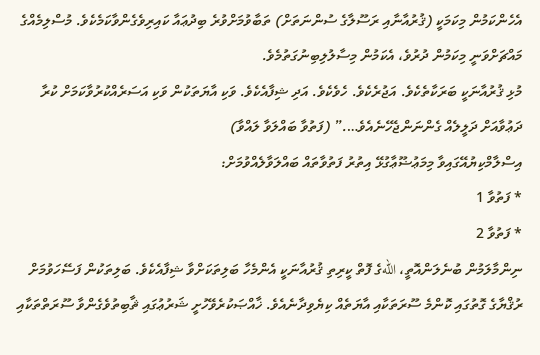އެހެންކަމުން މިކަމަކީ (ޤުރުއާނާއި ރަސޫލާގެ ސުންނަތަށް) ތަބާވުމަށްވުރެ ބިދުޢައާ ކައިރިވެގެންވާކަމެކެވެ. މުސްލިމެއްގެ މައްޗަށްވަނީ މިކަމުން ދުރުވެ، އެކަމުން މިސާލުލިބިނުގަތުމެވެ.
މުޅި ޤުރުއާނަކީ ބަރަކާތެކެވެ. އަޖުރެކެވެ. ހެވެކެވެ. އަދި ޝިފާއެކެވެ. ވަކި އާޔަތަކުން ވަކި އަސަރެއްކުރުވާކަމަށް ކުރާ ދަޢުވާއަށް ދަލީލެއް ގެންނަންޖެހޭނެއެވެ….” (ފަތުވާ ބައްލަވާ ލައްވާ)
އިސްލާމްކިޔުއޭގައިވާ މިމަޢުޟޫޢާގުޅޭ އިތުރު ފަތުވާތައް ބައްލަވާލެއްވުމަށް:
* ފަތުވާ 1
* ފަތުވާ 2
ނިންމާލަމުން ބުނެލަންއޮތީ، اللهގެ ފޮތް ކީރިތި ޤުރުއާނަކީ އެންމެހާ ބަލިތަކަށްވާ ޝިފާއެކެވެ. ބަލިތަކުން ފަސޭހަވުމަށް ރުޤްޔާގެ ގޮތުގައި ކޮންމެ ސޫރަތަކާއި އާޔަތެއް ކިޔެވިދާނެއެވެ. ޚާއްޞަކުރެވޭހުށީ ޝަރުޢުގައި ޘާބިތުވެގެންވާ ސޫރަތްތަކާއި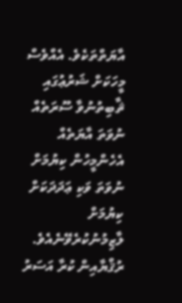އާޔަތްތަކެވެ. އެއްވެސް މީހަކަށް ޝަރުޢުގައި ޘާބިތުނުވާ ސޫރަތެއް ނުވަތަ އާޔަތެއް އެހެންމީހުން ކިޔުމަށް ނުވަތަ ވަކި ޢަދަދަކަށް ކިޔުމަށް ލާޒިމުނުކުރެވޭނެއެވެ. ރުޤްޔާއިން ކުރާ އަސަރު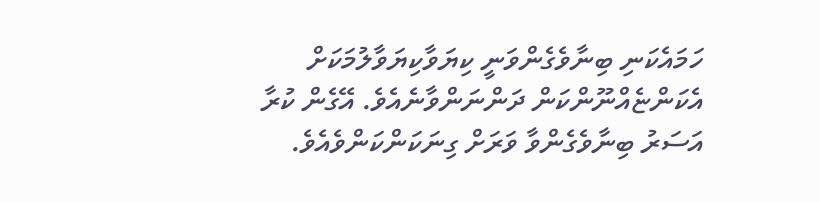ހަމައެކަނި ބިނާވެގެންވަނީ ކިޔަވާކިޔަވާލުމަކަށް އެކަންޏެއްނޫންކަން ދަންނަންވާނެއެވެ. އޭގެން ކުރާ އަސަރު ބިނާވެގެންވާ ވަރަށް ގިނަކަންކަންވެއެވެ.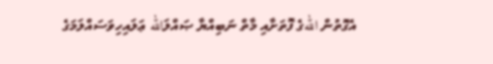އެގޮތުން اللهގެ ފޮތަށާއި މާތް ނަބިއްޔާ ޞައްލަالله ޢަލައިހިވަސައްލަމަގެ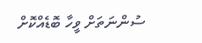ސުންނަތަށް ވީހާ ބޮޑެއްކޮށް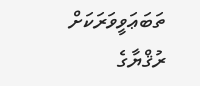ތަބަޢަވީވަރަކަށް ރުޤްޔާގެ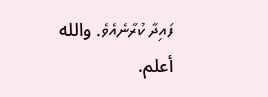ފައިދާ ކުރާނެއެވެ. والله أعلم.